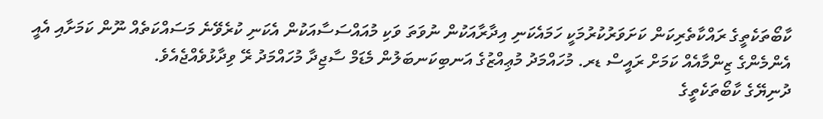ކާބޯތަކެތީގެ ރައްކާތެރިކަން ކަށަވަރުކުރުމަކީ ހަމައެކަނި އިދާރާއަކުން ނުވަތަ ވަކި މުއައްސަސާއަކުން އެކަނި ކުރެވޭނެ މަސައްކަތެއް ނޫން ކަމަށާއި އެއީ އެންމެންގެ ޒިންމާއެއް ކަމަށް ރައީސް ޑރ. މުހައްމަދު މުޢިއްޒުގެ އަނބިކަނބަލުން މެޑަމް ސާޖިދާ މުހައްމަދު ރޭ ވިދާޅުވެއްޖެއެވެ.
ދުނިޔޭގެ ކާބޯތަކެތީގެ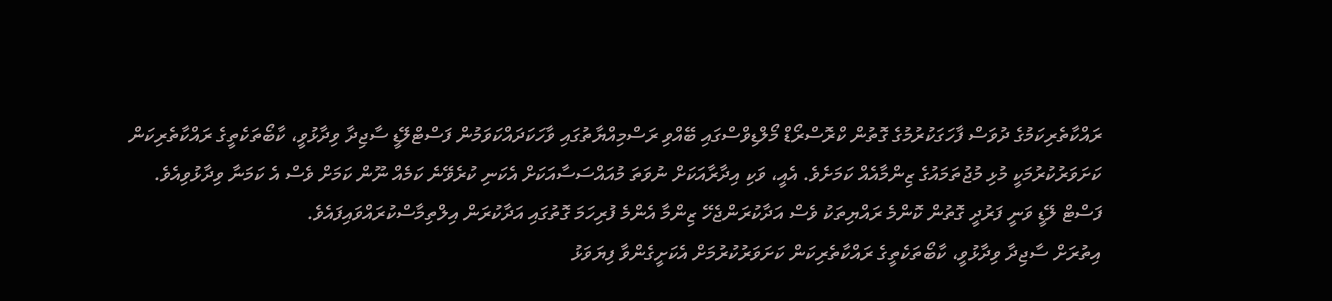ރައްކާތެރިކަމުގެ ދުވަސް ފާހަގަކުރުމުގެ ގޮތުން ކްރޮސްރޯޑް މޯލްޑިވްސްގައި ބޭއްވި ރަސްމިއްޔާތުގައި ވާހަކަދައްކަވަމުން ފަސްޓްލޭޑީ ސާޖިދާ ވިދާޅުވީ، ކާބޯތަކެތީގެ ރައްކާތެރިކަން ކަށަވަރުކުރުމަކީ މުޅި މުޖުތަމައުގެ ޒިންމާއެއް ކަމަށެވެ. އެއީ، ވަކި އިދާރާއަކަށް ނުވަތަ މުއައްސަސާއަކަށް އެކަނި ކުރެވޭނެ ކަމެއް ނޫން ކަމަށް ވެސް އެ ކަމަނާ ވިދާޅުވިއެވެ.
ފަސްޓް ލޭޑީ ވަނީ ފަރުދީ ގޮތުން ކޮންމެ ރައްޔިތަކު ވެސް އަދާކުރަންޖެހޭ ޒިންމާ އެންމެ ފުރިހަމަ ގޮތުގައި އަދާކުރަން އިލްތިމާސްކުރައްވައިފައެވެ.
އިތުރަށް ސާޖިދާ ވިދާޅުވީ، ކާބޯތަކެތީގެ ރައްކާތެރިކަން ކަށަވަރުކުރުމަށް އެކަށީގެންވާ ފިޔަވަޅު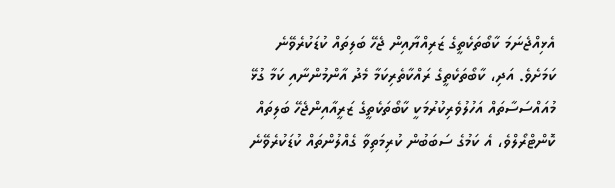އެޅިއްޖެނަމަ ކާބޯތަކެތީގެ ޒަރިއްޔާއިން ޖެހޭ ބަލިތައް ކުޑަކުރެވޭނެ ކަމަށެވެ. އަދި، ކާބޯތަކެތީގެ ރައްކާތެރިކަމާ މެދު އާންމުންނާއި ކަމާ ގުޅޭ މުއައްސަސާތައް އަހުލުވެރިކުރުމަކީ ކާބޯތަކެތީގެ ޒަރީއާއިންޖެހޭ ބަލިތައް ކޮންޓްރޯލްވެ، އެ ކަމުގެ ސަބަބުން ކުރިމަތިވާ ގެއްލުންތައް ކުޑަކުރެވޭނެ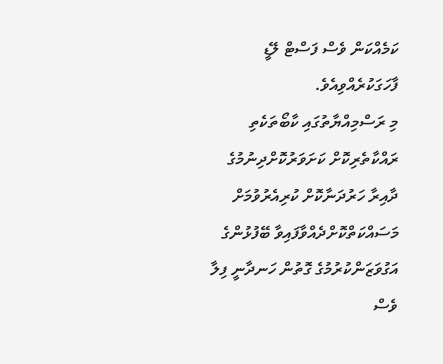ކަމެއްކަން ވެސް ފަސްޓް ލޭޑީ ފާހަގަކުރެއްވިއެވެ.
މި ރަސްމިއްޔާތުގައި ކާބޯތަކެތި ރައްކާތެރިކޮށް ކަށަވަރުކޮށްދިނުމުގެ ދާއިރާ ހަރުދަނާކޮށް ކުރިއެރުވުމަށް މަސައްކަތްކޮށްދެއްވާފައިވާ ބޭފުޅުންގެ އަގުވަޒަންކުރުމުގެ ގޮތުން ހަނދާނީ ފިލާ ވެސް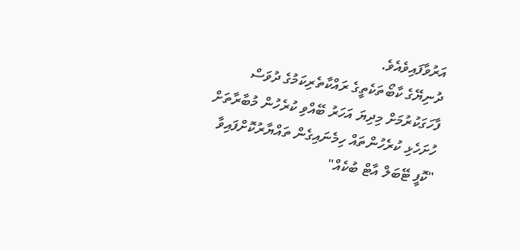އަރުވާފައިވެއެވެ.
ދުނިޔޭގެ ކާބޯތަކެތީގެ ރައްކާތެރިކަމުގެ ދުވަސް ފާހަގަކުރުމަށް މިދިޔަ އަހަރު ބޭއްވި ކުރެހުން މުބާރާތަށް ހުށަހެޅި ކުރެހުންތައް ހިމެނައިގެން ތައްޔާރުކޮށްފައިވާ "ކޮފީ ޓޭބަލް އާޓް ބުކެއް"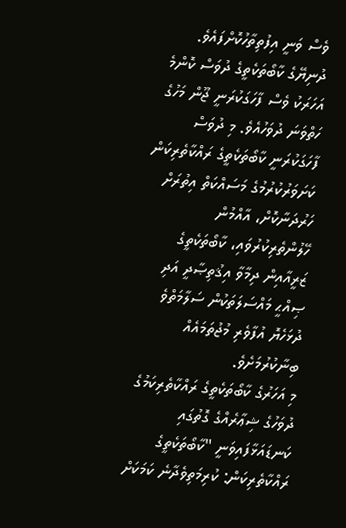ވެސް ވަނީ އިފުތިތާހުކޮށްފައެވެ.
ދުނިޔޭގެ ކާބޯތަކެތީގެ ދުވަސް ކޮންމެ އަހަރަކު ވެސް ފާހަގަކުރަނީ ޖޫން މަހުގެ ހަތްވަނަ ދުވަހުއެވެ. މި ދުވަސް ފާހަގަކުރަނީ ކާބޯތަކެތީގެ ރައްކާތެރިކަން ކަށަވަރުކުރުމުގެ މަސައްކަތް އިތުރަށް ހަރުދަނާކޮށް، އާއްމުން ހޭލުންތެރިކުރުވައި، ކާބޯތަކެތީގެ ޒަރީއާއިން ދިމާވާ އިޤުތިޞާދީ އަދި ޞިއްޙީ މައްސަލަތަކުން ސަލާމަތްވެ ދުޅަހެޔޮ އުފާވެރި މުޖުތަމައެއް ބިނާކުރުމަށެވެ.
މި އަހަރުގެ ކާބޯތަކެތީގެ ރައްކާތެރިކަމުގެ ދުވަހުގެ ޝިޢާރެއްގެ ގޮތުގައި ކަނޑައަޅާފައިވަނީ "ކާބޯތަކެތީގެ ރައްކާތެރިކަން: ކުރިމަތިވެދާނެ ކަމަކަށް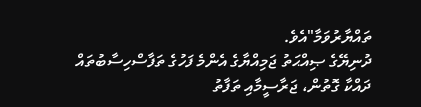ތައްޔާރުވަމާ"އެވެ.
ދުނިޔޭގެ ޞިއްޙަތު ޖަމިއްޔާގެ އެންމެ ފަހުގެ ތަފާސްހިސާބުތައް ދައްކާ ގޮތުން، ޖަރާސީމާއި ތަފާތު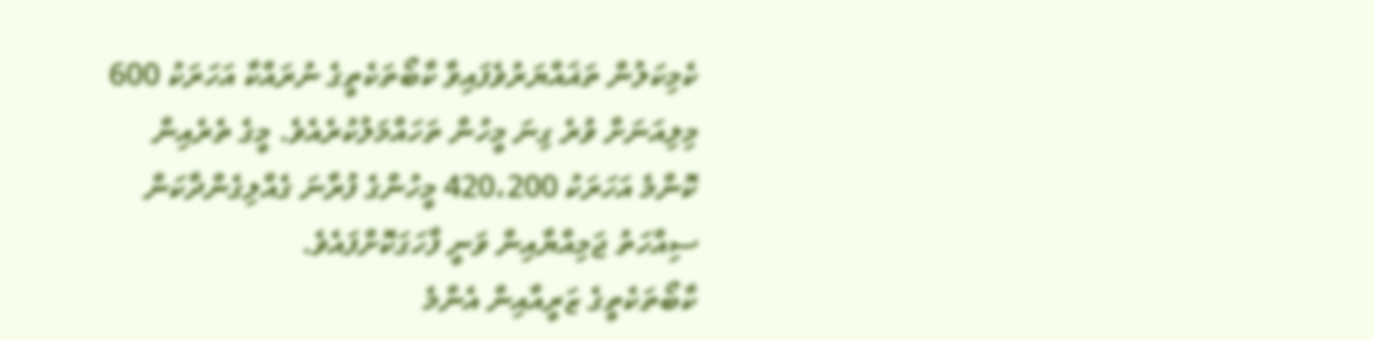ކެމިކަލުން ތަޣައްޔަރުވެފައިވާ ކާބޯތަކެތީގެ ނުރައްކާ އަހަރަކު 600 މިލިއަނަށް ވުރެ ގިނަ މީހުން ތަހައްމަލުކުރެއެވެ. މީގެ ތެރެއިން ކޮންމެ އަހަރަކު 420،200 މީހުންގެ ފުރާނަ ގެއްލިގެންދާކަން ސިއްހަތު ޖަމިއްޔާއިން ވަނީ ފާހަގަކޮށްފައެވެ.
ކާބޯތަކެތީގެ ޒަރީއާއިން އެންމެ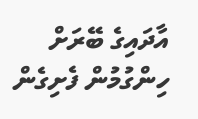އާދައިގެ ބޭރަށް ހިންގުމުން ފެށިގެން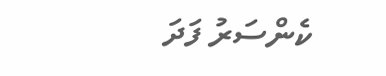ކެންސަރު ފަދަ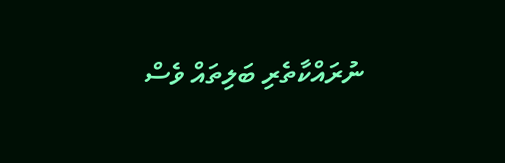ނުރައްކާތެރި ބަލިތައް ވެސް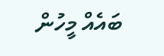ބައެއް މީހުން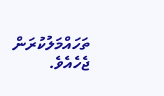ތަހައްމަލުކުރަން ޖެހެއެވެ.